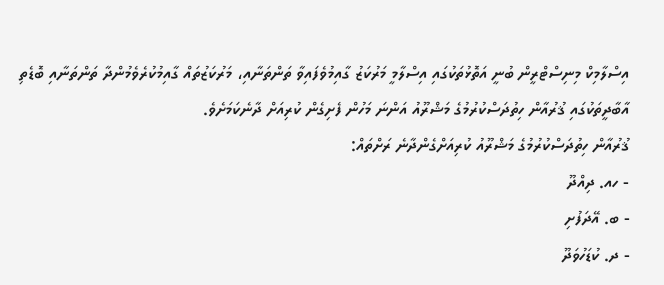އިސްލާމިކް މިނިސްޓްރީން ބުނީ އަތޮޅުތަކުގައި އިސްލާމީ މަރުކަޒު ގާއިމުވެފައިވާ ތަންތަނާއި، މަރުކަޒުތައް ގާއިމުކުރެވެމުންދާ ތަންތަނާއި ބޮޑެތި އާބާދީތަކުގައި ޤުރުއާން ހިތުދަސްކުރުމުގެ މަޝްރޫއު އަންނަ މަހުން ފެށިގެން ކުރިއަށް ދާނެކަމަށެވެ.
ޤުރުއާން ހިތުދަސްކުރުމުގެ މަޝްރޫއު ކުރިއަށްގެންދާނެ ރަށްތައް:
- ހއ. ދިއްދޫ
- ބ. އޭދަފުށި
- ދ. ކުޑަހުވަދޫ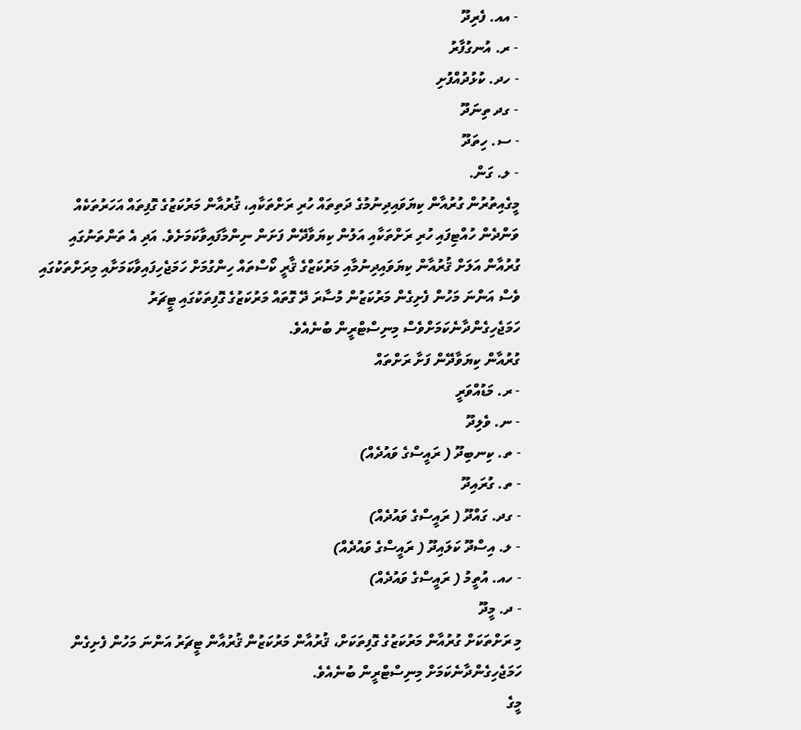- އއ. ފެރިދޫ
- ރ. އުނގުފާރު
- ހދ. ކުޅުދުއްފުށި
- ގދ ތިނަދޫ
- ސ. ހިތަދޫ
- ލ. ގަން.
މީގެއިތުރުން ގުރުއާން ކިޔަވައިދިނުމުގެ ދަތިތައް ހުރި ރަށްތަކާއި، ޤުރުއާން މަރުކަޒުގެ ގޮފިތައް އަހަރުތަކެއް ވަންދެން ހުއްޓިފައި ހުރި ރަށްތަކާއި އަލުން ކިޔަވާދޭން ފަށަން ނިންމާފައިވާކަމަށެވެ. އަދި އެ ތަންތަނުގައި ގުރުއާން އަލަށް ޤުރުއާން ކިޔަވައިދިނުމާއި މަރުކަޒްގެ ޤާރީ ކޯސްތައް ހިންގުމަށް ހަމަޖެހިފައިވާކަމަށާއި މިރަށްތަކުގައި ވެސް އަންނަ މަހުން ފެށިގެން މަރުކަޒުން މުސާރަ ދޭ ގޮތައް މަރުކަޒުގެ ގޮފިތަކުގައި ޓީޗަރު ހަމަޖެހިގެންދާނެކަމަށްވެސް މިނިސްޓްރީން ބުނެއެވެ.
ގުރުއާން ކިޔަވާދޭން ފަށާ ރަށްތައް
- ރ. މަޑުއްވަރީ
- ނ. ވެލިދޫ
- ތ. ކިނބިދޫ ( ރައީސްގެ ވައުދެއް)
- ތ. ގުރައިދޫ
- ގދ. ގައްދޫ ( ރައީސްގެ ވައުދެއް)
- ލ. އިސްދޫ ކަލައިދޫ ( ރައީސްގެ ވައުދެއް)
- ހއ. އުތީމު ( ރައީސްގެ ވައުދެއް)
- ދ. މީދޫ
މި ރަށްތަކަށް ގުރުއާން މަރުކަޒުގެ ގޮފިތަކަށް، ޤުރުއާން މަރުކަޒުން ޤުރުއާން ޓީޗަރު އަންނަ މަހުން ފެށިގެން ހަމަޖެހިގެންދާނެކަމަށް މިނިސްޓްރީން ބުނެއެވެ.
މީގެ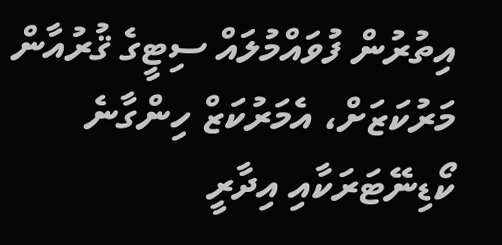އިތުރުން ފުވައްމުލައް ސިޓީގެ ޤުރުއާން މަރުކަޒަށް، އެމަރުކަޒް ހިންގާނެ ކޯޑިނޭޓަރަކާއި އިދާރީ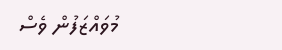މުވައްޒަފުން ވެސް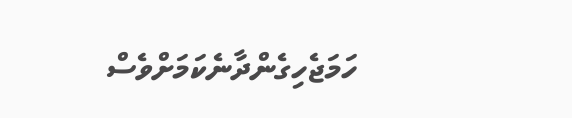ހަމަޖެހިގެންދާނެކަމަށްވެސް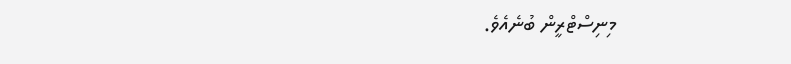މިނިސްޓްރީން ބުނެއެވެ.